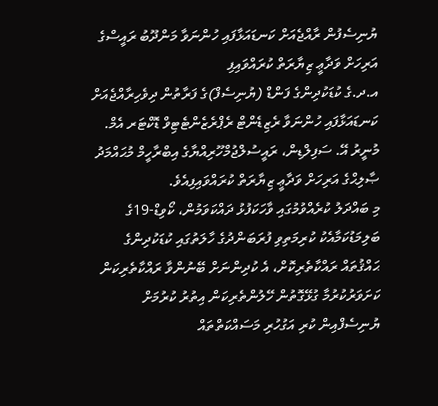ޔުނިސެފުން ރާއްޖެއަށް ކަނޑައަޅާފައި ހުންނަވާ މަންދޫބު ރައީސްގެ އަރިހަށް ވަދާޢީ ޒިޔާރަތް ކުރައްވައިފި
އ.ދ.ގެ ކުޑަކުދިންގެ ފަންޑް (ޔުނިސެފް)ގެ ފަރާތުން ދިވެހިރާއްޖެއަށް ކަނޑައަޅާފައި ހުންނަވާ ރެޒިޑެންޓް ރެޕްރެޒެންޓެޓިވް ޑޮކްޓަރ އެމް. މުނީރު އޭ. ސަފިލްޑިން، ރައީސުލްޖުމްހޫރިއްޔާގެ އިބްރާހީމް މުޙައްމަދު ޞާލިޙްގެ އަރިހަށް ވަދާޢީ ޒިޔާރަތް ކުރައްވައިފިއެވެ.
މި ބައްދަލު ކުރެއްވުމުގައި ވާހަކަފުޅު ދައްކަވަމުން، ކޯވިޑް-19ގެ ބަލިމަޑުކަމާއެކު ކުރިމަތިވި ފުރަބަންދުގެ ހާލަތުގައި ކުޑަކުދިންގެ ޙައްޤުތައް ރައްކާތެރިކޮށް، އެ ކުދިންނަށް ބޭނުންވާ ރައްކާތެރިކަން ކަށަވަރުކުރުމާ ގުޅޭގޮތުން ހޭލުންތެރިކަން އިތުރު ކުރުމަށް ޔުނިސެފްއިން ކުރި އަގުހުރި މަސައްކަތްތައް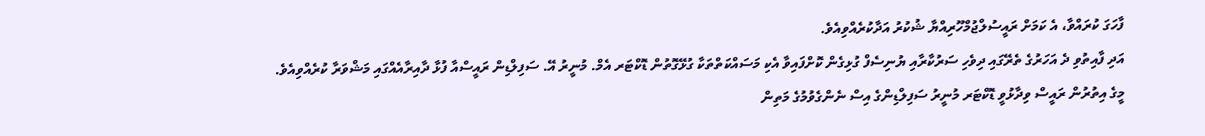ފާހަގަ ކުރައްވާ، އެ ކަމަށް ރައީސުލްޖުމްހޫރިއްޔާ ޝުކުރު އަދާކުރެއްވިއެވެ.
އަދި ފާއިތުވި ދެ އަހަރުގެ ތެރޭގައި ދިވެހި ސަރުކާރާއި ޔުނިސެފް ގުޅިގެން ކޮށްފައިވާ އެކި މަސައްކަތްތަކާ ގުޅޭގޮތުން ޑޮކްޓަރ އެމް. މުނީރު އޭ. ސަފިލްޑިން ރައީސްއާ ފުޅާ ދާއިރާއެއްގައި މަޝްވަރާ ކުރެއްވިއެވެ.
މީގެ އިތުރުން ރައީސް ވިދާޅުވީ ޑޮކްޓަރ މުނީރު ސަފިލްޑިންގެ އިސް ނެންގެވުމުގެ މަތިން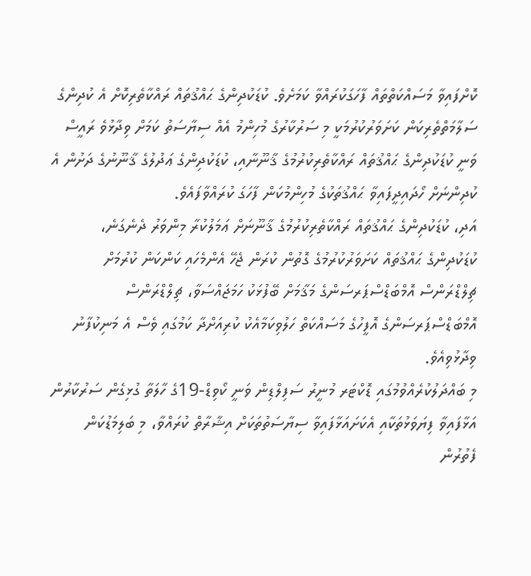ކޮށްފައިވާ މަސައްކަތްތައް ފާހަގަކުރައްވާ ކަމަށެވެ. ކުޑަކުދިންގެ ޙައްޤުތައް ރައްކާތެރިކޮށް އެ ކުދިންގެ ސަލާމަތްތެރިކަން ކަށަވަރުކުރުމަކީ މި ސަރުކާރުގެ މުހިންމު އެއް ސިޔާސަތު ކަމަށް ވިދާޅުވެ ރައީސް ވަނީ ކުޑަކުދިންގެ ޙައްޤުތައް ރައްކާތެރިކުރުމުގެ ޤާނޫނާއި، ކުޑަކުދިންގެ ޢަދުލުގެ ޤާނޫނުގެ ދަށުން އެ ކުދިންނަށް ހޯދައިދީފައިވާ ޙައްޤުތަކުގެ މުހިންމުކަން ފާހަގަ ކުރައްވާފައެވެ.
އަދި، ކުޑަކުދިންގެ ޙައްޤުތައް ރައްކާތެރިކުރުމުގެ ޤާނޫނަށް ޢަމަލުކުރާ މިންވަރު ދެނެގަނެ، ކުޑަކުދިންގެ ޙައްޤުތައް ކަށަވަރުކުރުމުގެ ގޮތުން ކުރަން ޖެހޭ އެންމެހައި ކަންކަން ކުރުމަށް ޗިލްޑްރަންސް އޮމްބަޑްސްޕަރސަންގެ މަޤާމަށް ބޭފުޅަކު ހަމަޖައްސަވާ، ޗިލްޑްރަންސް އޮމްބަޑްސްޕަރސަންގެ އޮފީހުގެ މަސައްކަތް ހަލުވިކަމާއެކު ކުރިއަށްދާ ކަމުގައި ވެސް އެ މަނިކުފާނު ވިދާޅުވިއެވެ.
މި ބައްދަލުކުރެއްވުމުގައި ޑޮކްޓަރ މުނީރު ސަފިލްޑިން ވަނީ ކޯވިޑް-19ގެ ހާލަތާ ގުޅިގެން ސަރުކާރުން އަޅާފައިވާ ފިޔަވަޅުތަކާއި އެކަށައަޅާފައިވާ ސިޔާސަތުތަކަށް އިޝާރާތް ކުރައްވާ، މި ބަލިމަޑުކަން ފެތުރުން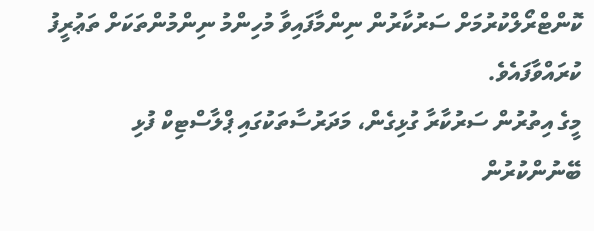ކޮންޓްރޯލްކުރުމަށް ސަރުކާރުން ނިންމާފައިވާ މުހިންމު ނިންމުންތަކަށް ތަޢުރީފު ކުރައްވާފައެވެ.
މީގެ އިތުރުން ސަރުކާރާ ގުޅިގެން، މަދަރުސާތަކުގައި ޕްލާސްޓިކް ފުޅި ބޭނުންކުރުން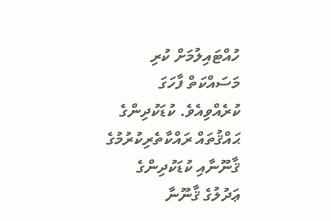ހުއްޓައިލުމަށް ކުރި މަސައްކަތް ފާހަގަ ކުރެއްވިއެވެ. ކުޑަކުދިންގެ ޙައްޤުތައް ރައްކާތެރިކުރުމުގެ ޤާނޫނާއި ކުޑަކުދިންގެ ޢަދުލުގެ ޤާނޫނާ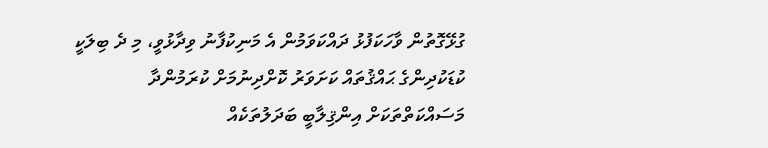ގުޅޭގޮތުން ވާހަކަފުޅު ދައްކަވަމުން އެ މަނިކުފާނު ވިދާޅުވީ، މި ދެ ބިލަކީ ކުޑަކުދިންގެ ޙައްޤުތައް ކަށަވަރު ކޮށްދިނުމަށް ކުރަމުންދާ މަސައްކަތްތަކަށް އިންޤިލާބީ ބަދަލުތަކެއް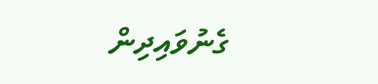ގެނުވައިދިން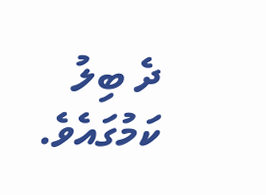ދެ ބިލު ކަމުގައެވެ.